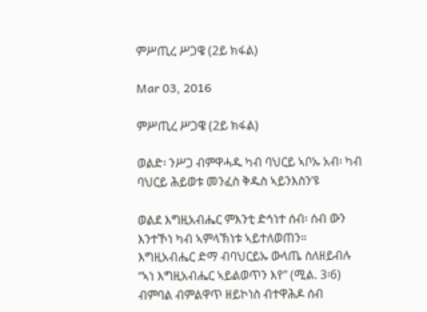ምሥጢረ ሥጋዌ (2ይ ክፋል)

Mar 03, 2016

ምሥጢረ ሥጋዌ (2ይ ክፋል)

ወልድ፡ ንሥጋ ብምዋሓዱ ካብ ባህርይ ኣቦኡ አብ፡ ካብ ባህርይ ሕይወቱ መንፈስ ቅዱስ ኣይንእስን’ዩ

ወልደ እግዚአብሔር ምእንቲ ድኅነተ ሰብ፡ ሰብ ውን እንተኾነ ካብ ኣምላኽነቱ ኣይተለወጠን። እግዚአብሔር ድማ ብባህርይኡ ውላጤ ስለዘይብሉ “ኣነ እግዚአብሔር ኣይልወጥን እየ” (ሚል. 3፡6) ብምባል ብምልዋጥ ዘይኮነስ ብተዋሕዶ ሰብ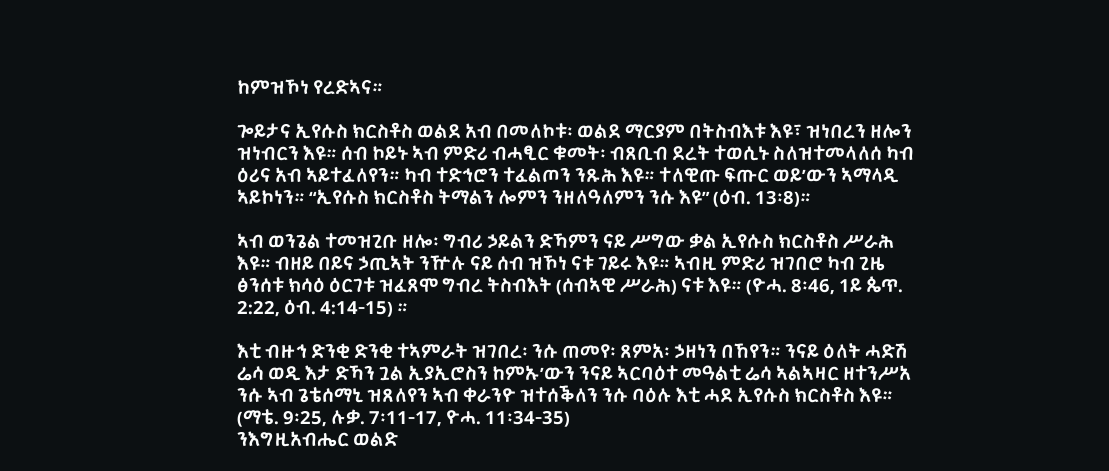ከምዝኾነ የረድኣና።

ጐይታና ኢየሱስ ክርስቶስ ወልደ አብ በመለኮቱ፡ ወልደ ማርያም በትስብእቱ እዩ፣ ዝነበረን ዘሎን ዝነብርን እዩ። ሰብ ኮይኑ ኣብ ምድሪ ብሓፂር ቁመት፡ ብጸቢብ ደረት ተወሲኑ ስለዝተመላለሰ ካብ ዕሪና አብ ኣይተፈለየን። ካብ ተድኅሮን ተፈልጦን ንጹሕ እዩ። ተለዊጡ ፍጡር ወይ’ውን ኣማላዲ ኣይኮነን። “ኢየሱስ ክርስቶስ ትማልን ሎምን ንዘለዓለምን ንሱ እዩ” (ዕብ. 13፡8)።

ኣብ ወንጌል ተመዝጊቡ ዘሎ፡ ግብሪ ኃይልን ድኻምን ናይ ሥግው ቃል ኢየሱስ ክርስቶስ ሥራሕ እዩ። ብዘይ በይና ኃጢኣት ንዅሉ ናይ ሰብ ዝኾነ ናቱ ገይሩ እዩ። ኣብዚ ምድሪ ዝገበሮ ካብ ጊዜ ፅንሰቱ ክሳዕ ዕርገቱ ዝፈጸሞ ግብረ ትስብእት (ሰብኣዊ ሥራሕ) ናቱ እዩ። (ዮሓ. 8፡46, 1ይ ጴጥ. 2:22, ዕብ. 4:14-15) ።

እቲ ብዙኅ ድንቂ ድንቂ ተኣምራት ዝገበረ፡ ንሱ ጠመየ፡ ጸምአ፡ ኃዘነን በኸየን። ንናይ ዕለት ሓድሽ ሬሳ ወዲ እታ ድኻን ጓል ኢያኢሮስን ከምኡ’ውን ንናይ ኣርባዕተ መዓልቲ ሬሳ ኣልኣዛር ዘተንሥአ ንሱ ኣብ ጌቴሰማኒ ዝጸለየን ኣብ ቀራንዮ ዝተሰቕለን ንሱ ባዕሉ እቲ ሓደ ኢየሱስ ክርስቶስ እዩ። (ማቴ. 9፡25, ሉቃ. 7፡11-17, ዮሓ. 11፡34-35)
ንእግዚአብሔር ወልድ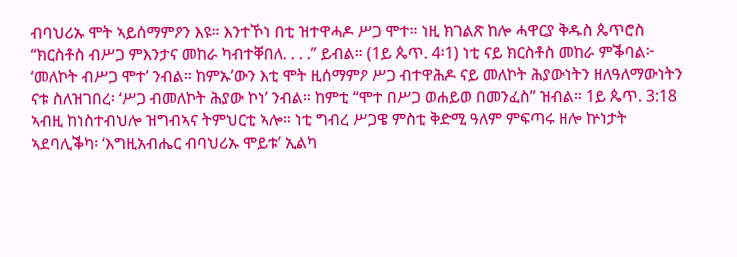ብባህሪኡ ሞት ኣይሰማምዖን እዩ። እንተኾነ በቲ ዝተዋሓዶ ሥጋ ሞተ። ነዚ ክገልጽ ከሎ ሓዋርያ ቅዱስ ጴጥሮስ “ክርስቶስ ብሥጋ ምእንታና መከራ ካብተቐበለ. . . .” ይብል። (1ይ ጴጥ. 4፡1) ነቲ ናይ ክርስቶስ መከራ ምቕባል፦ ‘መለኮት ብሥጋ ሞተ’ ንብል። ከምኡ’ውን እቲ ሞት ዚሰማምዖ ሥጋ ብተዋሕዶ ናይ መለኮት ሕያውነትን ዘለዓለማውነትን ናቱ ስለዝገበረ፡ ‘ሥጋ ብመለኮት ሕያው ኮነ’ ንብል። ከምቲ “ሞተ በሥጋ ወሐይወ በመንፈስ” ዝብል። 1ይ ጴጥ. 3:18
ኣብዚ ከነስተብህሎ ዝግብኣና ትምህርቲ ኣሎ። ነቲ ግብረ ሥጋዌ ምስቲ ቅድሚ ዓለም ምፍጣሩ ዘሎ ኵነታት ኣደባሊቕካ፡ ‘እግዚአብሔር ብባህሪኡ ሞይቱ’ ኢልካ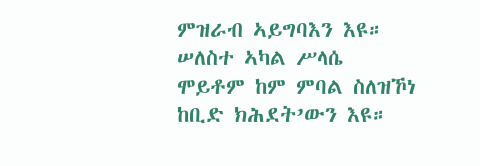ምዝራብ ኣይግባእን እዩ። ሠለስተ ኣካል ሥላሴ ሞይቶም ከም ምባል ስለዝኾነ ከቢድ ክሕደት’ውን እዩ።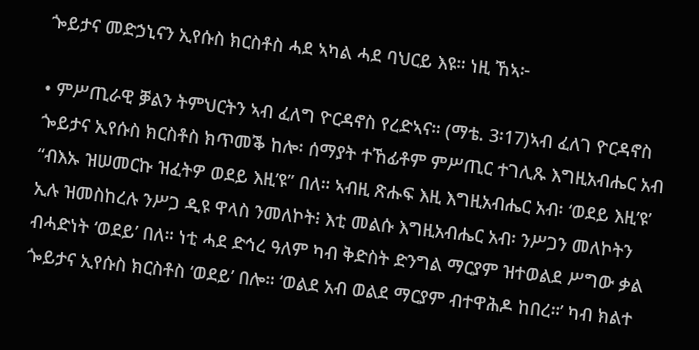ጐይታና መድኃኒናን ኢየሱስ ክርስቶስ ሓደ ኣካል ሓደ ባህርይ እዩ። ነዚ ኸኣ፦

• ምሥጢራዊ ቓልን ትምህርትን ኣብ ፈለግ ዮርዳኖስ የረድኣና። (ማቴ. 3፡17)ኣብ ፈለገ ዮርዳኖስ ጐይታና ኢየሱስ ክርስቶስ ክጥመቕ ከሎ፡ ሰማያት ተኸፊቶም ምሥጢር ተገሊጹ እግዚአብሔር አብ “ብእኡ ዝሠመርኩ ዝፈትዎ ወደይ እዚ’ዩ” በለ። ኣብዚ ጽሑፍ እዚ እግዚአብሔር አብ፡ ‘ወደይ እዚ’ዩ’ ኢሉ ዝመስከረሉ ንሥጋ ዲዩ ዋላስ ንመለኮት፧ እቲ መልሱ እግዚአብሔር አብ፡ ንሥጋን መለኮትን ብሓድነት ‘ወደይ’ በለ። ነቲ ሓደ ድኅረ ዓለም ካብ ቅድስት ድንግል ማርያም ዝተወልደ ሥግው ቃል ጐይታና ኢየሱስ ክርስቶስ ‘ወደይ’ በሎ። ‘ወልደ አብ ወልደ ማርያም ብተዋሕዶ ከበረ።’ ካብ ክልተ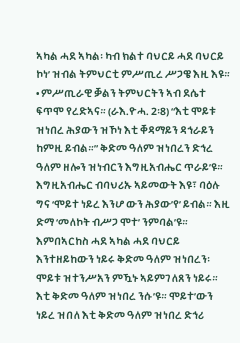ኣካል ሓደ ኣካል፡ ካብ ክልተ ባህርይ ሓደ ባህርይ ኮነ’ ዝብል ትምህርቲ ምሥጢረ ሥጋዌ እዚ እዩ።
• ምሥጢራዊ ቓልን ትምህርትን ኣብ ደሴተ ፍጥሞ የረድኣና። (ራእ.ዮሓ. 2፡8) “እቲ ሞይቱ ዝነበረ ሕያውን ዝኾነ እቲ ቐዳማይን ዳኅራይን ከምዚ ይብል።” ቅድመ ዓለም ዝነበረን ድኅረ ዓለም ዘሎን ዝነብርን እግዚአብሔር ጥራይ’ዩ። እግዚአብሔር ብባህሪኡ ኣይመውት እዩ፣ ባዕሉ ግና ‘ሞይተ ነይረ እንሆ ውን ሕያው’የ’ ይብል። እዚ ድማ ‘መለኮት ብሥጋ ሞተ’ ንምባል’ዩ። እምበኣርከስ ሓደ ኣካል ሓደ ባህርይ እንተዘይከውን ነይሩ ቅድመ ዓለም ዝነበረን፡ ሞይቱ ዝተንሥአን ምዃኑ ኣይምገለጸን ነይሩ። እቲ ቅድመ ዓለም ዝነበረ ንሱ’ዩ። ሞይተ’ውን ነይረ ዝበለ እቲ ቅድመ ዓለም ዝነበረ ድኅሪ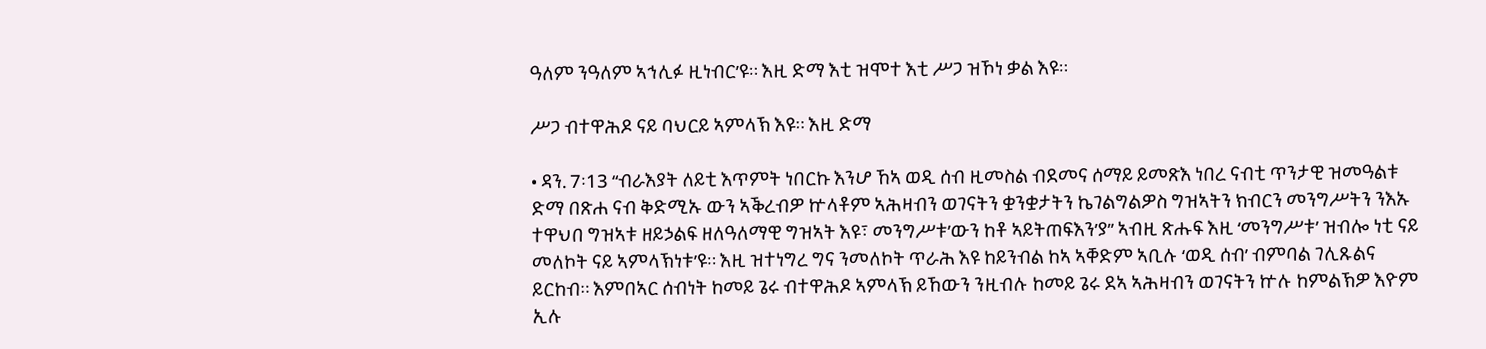ዓለም ንዓለም ኣኅሊፉ ዚነብር’ዩ። እዚ ድማ እቲ ዝሞተ እቲ ሥጋ ዝኾነ ቃል እዩ።

ሥጋ ብተዋሕዶ ናይ ባህርይ ኣምላኽ እዩ። እዚ ድማ

• ዳን. 7፡13 “ብራእያት ለይቲ እጥምት ነበርኩ እንሆ ኸኣ ወዲ ሰብ ዚመስል ብደመና ሰማይ ይመጽእ ነበረ ናብቲ ጥንታዊ ዝመዓልቱ ድማ በጽሐ ናብ ቅድሚኡ ውን ኣቕረብዎ ኵላቶም ኣሕዛብን ወገናትን ቋንቋታትን ኬገልግልዎስ ግዝኣትን ክብርን መንግሥትን ንእኡ ተዋህበ ግዝኣቱ ዘይኃልፍ ዘለዓለማዊ ግዝኣት እዩ፣ መንግሥቱ’ውን ከቶ ኣይትጠፍእን’ያ” ኣብዚ ጽሑፍ እዚ ‘መንግሥቱ’ ዝብሎ ነቲ ናይ መለኮት ናይ ኣምላኽነቱ’ዩ። እዚ ዝተነግረ ግና ንመለኮት ጥራሕ እዩ ከይንብል ከኣ ኣቐድም ኣቢሉ ‘ወዲ ሰብ’ ብምባል ገሊጹልና ይርከብ። እምበኣር ሰብነት ከመይ ጌሩ ብተዋሕዶ ኣምላኽ ይኸውን ንዚብሉ ከመይ ጌሩ ደኣ ኣሕዛብን ወገናትን ኵሉ ከምልኽዎ እዮም ኢሉ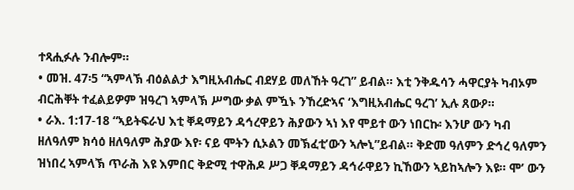ተጻሒፉሉ ንብሎም።
• መዝ. 47፡5 “ኣምላኽ ብዕልልታ እግዚአብሔር ብደሃይ መለኸት ዓረገ” ይብል። እቲ ንቅዱሳን ሓዋርያት ካብኦም ብርሕቐት ተፈልይዎም ዝዓረገ ኣምላኽ ሥግው ቃል ምዃኑ ንኸረድኣና ‘እግዚአብሔር ዓረገ’ ኢሉ ጸውዖ።
• ራእ. 1:17-18 “ኣይትፍራህ እቲ ቐዳማይን ዳኅረዋይን ሕያውን ኣነ እየ ሞይተ ውን ነበርኩ፡ እንሆ ውን ካብ ዘለዓለም ክሳዕ ዘለዓለም ሕያው እየ፡ ናይ ሞትን ሲኦልን መኽፈቲ’ውን ኣሎኒ”ይብል። ቅድመ ዓለምን ድኅረ ዓለምን ዝነበረ ኣምላኽ ጥራሕ እዩ እምበር ቅድሚ ተዋሕዶ ሥጋ ቐዳማይን ዳኅራዋይን ኪኸውን ኣይከኣሎን እዩ። ሞ’ ውን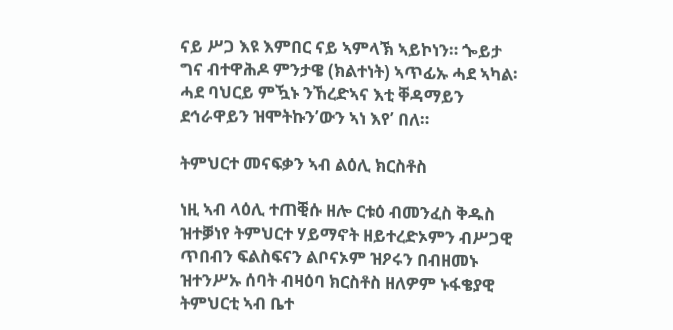ናይ ሥጋ እዩ እምበር ናይ ኣምላኽ ኣይኮነን። ጐይታ ግና ብተዋሕዶ ምንታዌ (ክልተነት) ኣጥፊኡ ሓደ ኣካል፡ ሓደ ባህርይ ምዃኑ ንኸረድኣና እቲ ቐዳማይን ደኅራዋይን ዝሞትኩን’ውን ኣነ እየ’ በለ።

ትምህርተ መናፍቃን ኣብ ልዕሊ ክርስቶስ

ነዚ ኣብ ላዕሊ ተጠቒሱ ዘሎ ርቱዕ ብመንፈስ ቅዱስ ዝተቓነየ ትምህርተ ሃይማኖት ዘይተረድኦምን ብሥጋዊ ጥበብን ፍልስፍናን ልቦናኦም ዝዖሩን በብዘመኑ ዝተንሥኡ ሰባት ብዛዕባ ክርስቶስ ዘለዎም ኑፋቄያዊ ትምህርቲ ኣብ ቤተ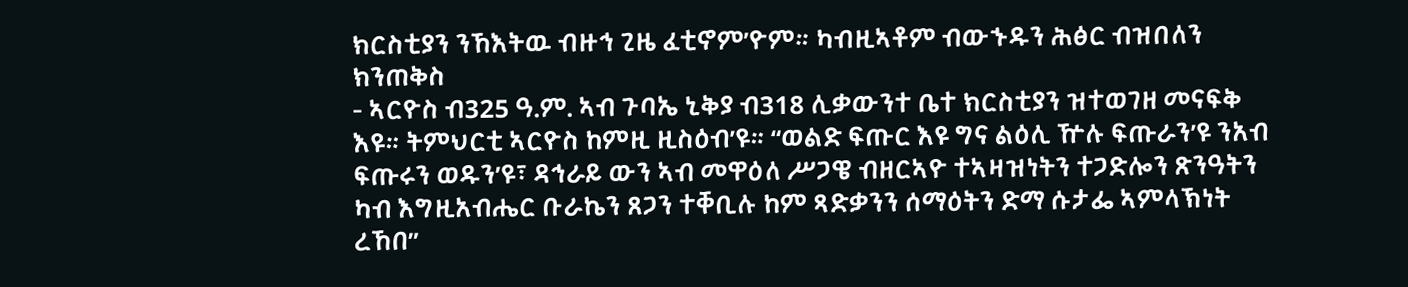ክርስቲያን ንኸእትዉ ብዙኅ ጊዜ ፈቲኖም’ዮም። ካብዚኣቶም ብውኁዱን ሕፅር ብዝበለን ክንጠቅስ
- ኣርዮስ ብ325 ዓ.ም. ኣብ ጉባኤ ኒቅያ ብ318 ሊቃውንተ ቤተ ክርስቲያን ዝተወገዘ መናፍቅ እዩ። ትምህርቲ ኣርዮስ ከምዚ ዚስዕብ’ዩ። “ወልድ ፍጡር እዩ ግና ልዕሊ ዅሉ ፍጡራን’ዩ ንአብ ፍጡሩን ወዱን’ዩ፣ ዳኅራይ ውን ኣብ መዋዕለ ሥጋዌ ብዘርኣዮ ተኣዛዝነትን ተጋድሎን ጽንዓትን ካብ እግዚአብሔር ቡራኬን ጸጋን ተቐቢሉ ከም ጻድቃንን ሰማዕትን ድማ ሱታፌ ኣምላኽነት ረኸበ”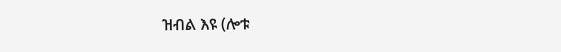ዝብል እዩ (ሎቱ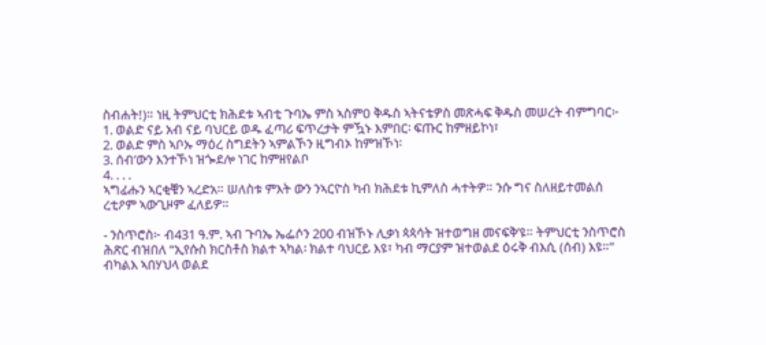ስብሐት!)። ነዚ ትምህርቲ ክሕደቱ ኣብቲ ጉባኤ ምስ ኣስምዐ ቅዱስ ኣትናቴዎስ መጽሓፍ ቅዱስ መሠረት ብምግባር፦
1. ወልድ ናይ አብ ናይ ባህርይ ወዱ ፈጣሪ ፍጥረታት ምዃኑ እምበር፡ ፍጡር ከምዘይኮነ፣
2. ወልድ ምስ ኣቦኡ ማዕረ ስግደትን ኣምልኾን ዚግብኦ ከምዝኾነ፡
3. ሰብ’ውን እንተኾነ ዝጐደሎ ነገር ከምዘየልቦ
4. . . .
ኣግፊሑን ኣርቂቑን ኣረድአ። ሠለስቱ ምእት ውን ንኣርዮስ ካብ ክሕደቱ ኪምለስ ሓተትዎ። ንሱ ግና ስለዘይተመልሰ ረቲዖም ኣውጊዞም ፈለይዎ።

- ንስጥሮስ፦ ብ431 ዓ.ም. ኣብ ጉባኤ ኤፌሶን 200 ብዝኾኑ ሊቃነ ጳጳሳት ዝተወግዘ መናፍቅ’ዩ። ትምህርቲ ንስጥሮስ ሕጽር ብዝበለ “ኢየሱስ ክርስቶስ ክልተ ኣካል፡ ክልተ ባህርይ እዩ፣ ካብ ማርያም ዝተወልደ ዕሩቅ ብእሲ (ሰብ) እዩ።” ብካልእ ኣበሃህላ ወልደ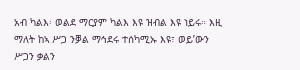አብ ካልእ፡ ወልደ ማርያም ካልእ እዩ ዝብል እዩ ነይሩ። እዚ ማለት ከኣ ሥጋ ንቓል ማኅደሩ ተሰካሚኡ እዩ፣ ወይ’ውን ሥጋን ቃልን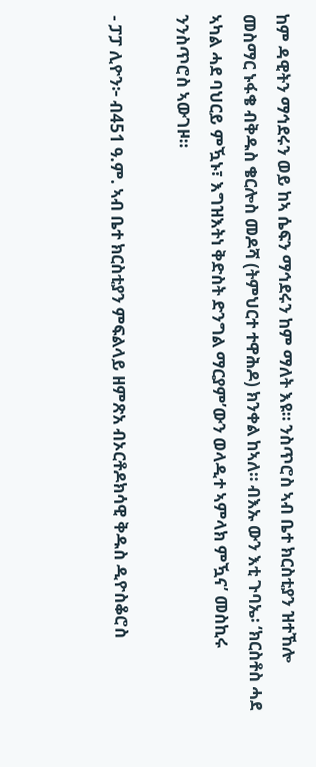ከም ዳዊትን ማኅደሩን ወይ ከኣ ሴፍን ማኅደሩን ከም ማለት እዩ። ንስጥሮስ ኣብ ቤተ ክርስቲያን ዝተኸሎ መስማር ኑፋቄ ብቅዱስ ቄርሎስ መዶሻ (ትምህርተ ተዋሕዶ) ክንቀል ከኣለ። ብእኡ ውን እቲ ጉባኤ፡ ‘ክርስቶስ ሓደ ኣካል ሓደ ባህርይ ምዃኑ፣ እግዝእትነ ቅድስት ድንግል ማርያም’ውን ወላዲተ ኣምላክ ምዃና’ መስኪሩ ንንስጥሮስ ኣውገዞ።

- ፓፓ ሊዮን፦ ብ451 ዓ.ም. ኣብ ቤተ ክርስቲያን ምፍልላይ ዘምጽአ ብኦርቶዶክሳዊ ቅዱስ ዲዮስቆሮስ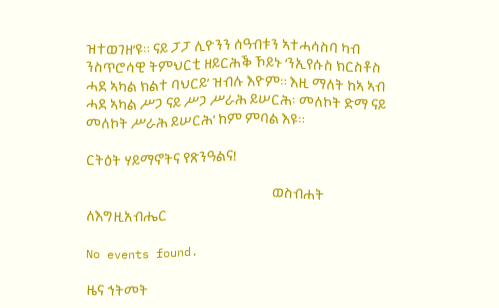ዝተወገዘ’ዩ። ናይ ፓፓ ሊዮንን ሰዓብቱን ኣተሓሳስባ ካብ ንስጥሮሳዊ ትምህርቲ ዘይርሕቕ ኾይኑ ‘ንኢየሱስ ክርስቶስ ሓደ ኣካል ክልተ ባህርይ’ ዝብሉ እዮም። እዚ ማለት ከኣ ኣብ ሓደ ኣካል ሥጋ ናይ ሥጋ ሥራሕ ይሠርሕ፡ መለኮት ድማ ናይ መለኮት ሥራሕ ይሠርሕ’ ከም ምባል እዩ።

ርትዕት ሃይማኖትና የጽንዓልና!

                                                              ወስብሐት ለእግዚአብሔር

No events found.

ዜና ኅትመት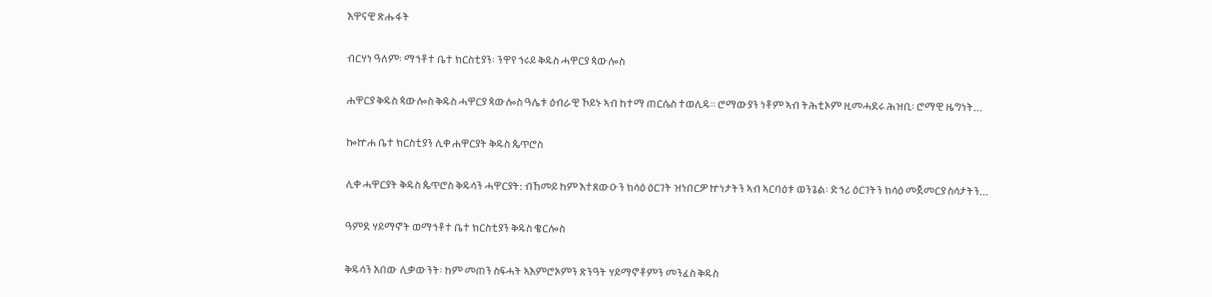እዋናዊ ጽሑፋት

ብርሃነ ዓለም፡ ማኅቶተ ቤተ ክርስቲያን፡ ንዋየ ኅሩይ ቅዱስ ሓዋርያ ጳውሎስ

ሐዋርያ ቅዱስ ጳውሎስ ቅዱስ ሓዋርያ ጳውሎስ ዓሌቱ ዕብራዊ ኾይኑ ኣብ ከተማ ጠርሴስ ተወሊዱ። ሮማውያን ነቶም ኣብ ትሕቲኦም ዚመሓደሩ ሕዝቢ፡ ሮማዊ ዜግነት...

ኰኵሐ ቤተ ክርስቲያን ሊቀ ሐዋርያት ቅዱስ ጴጥሮስ

ሊቀ ሓዋርያት ቅዱስ ጴጥሮስ ቅዱሳን ሓዋርያት: ብኸመይ ከም እተጸውዑን ክሳዕ ዕርገት ዝነበርዎ ኵነታትን ኣብ ኣርባዕቱ ወንጌል፡ ድኅሪ ዕርገትን ክሳዕ መጀመርያ ስሳታትን...

ዓምደ ሃይማኖት ወማኅቶተ ቤተ ክርስቲያን ቅዱስ ቄርሎስ

ቅዱሳን አበው ሊቃውንት፡ ከም መጠን ስፍሓት ኣእምሮኦምን ጽንዓት ሃይማኖቶምን መንፈስ ቅዱስ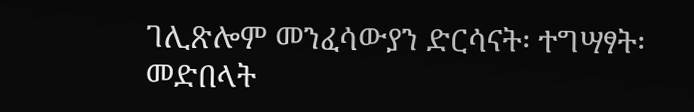ገሊጽሎም መንፈሳውያን ድርሳናት፡ ተግሣፃት፡ መድበላት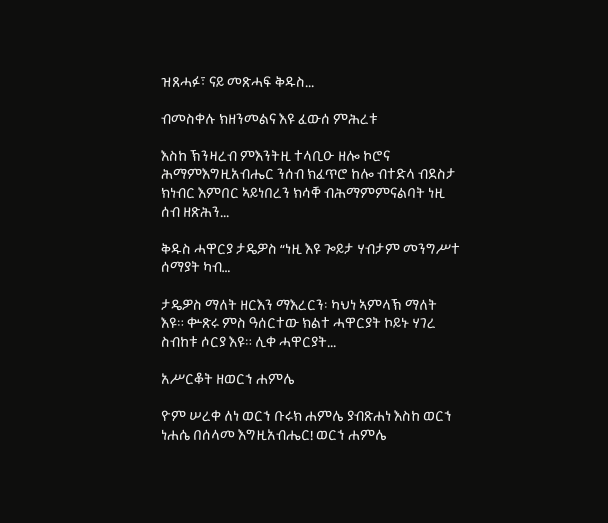ዝጸሓፉ፣ ናይ መጽሓፍ ቅዱስ...

ብመስቀሉ ክዘንመልና እዩ ፈውሰ ምሕረቱ

እስከ ኽንዛረብ ምእንትዚ ተላቢዑ ዘሎ ኮሮና ሕማምእግዚአብሔር ንሰብ ክፈጥሮ ከሎ ብተድላ ብደስታ ክነብር እምበር ኣይነበረን ክሳቐ ብሕማምምናልባት ነዚ ሰብ ዘጽሕን...

ቅዱስ ሓዋርያ ታዴዎስ “ነዚ እዩ ጐይታ ሃብታም መንግሥተ ሰማያት ካብ…

ታዴዎስ ማለት ዘርእን ማእረርን፡ ካህነ ኣምላኽ ማለት እዩ። ቍጽሩ ምስ ዓሰርተው ክልተ ሓዋርያት ኮይኑ ሃገረ ስብከቱ ሶርያ እዩ። ሊቀ ሓዋርያት...

አሥርቆት ዘወርኀ ሐምሌ

ዮም ሠረቀ ለነ ወርኀ ቡሩክ ሐምሌ ያብጽሐነ እስከ ወርኀ ነሐሴ በሰላመ እግዚአብሔር! ወርኀ ሐምሌ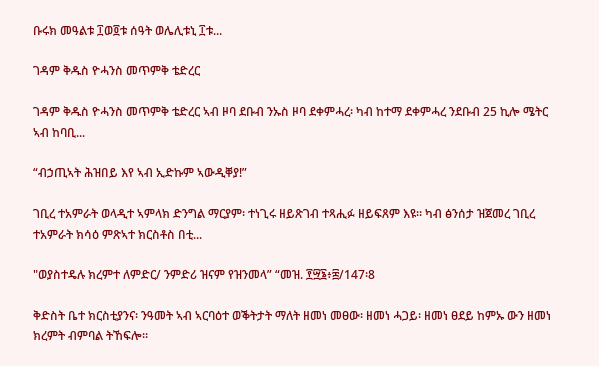ቡሩክ መዓልቱ ፲ወ፬ቱ ሰዓት ወሌሊቱኒ ፲ቱ...

ገዳም ቅዱስ ዮሓንስ መጥምቅ ቴድረር

ገዳም ቅዱስ ዮሓንስ መጥምቅ ቴድረር ኣብ ዞባ ደቡብ ንኡስ ዞባ ደቀምሓረ፡ ካብ ከተማ ደቀምሓረ ንደቡብ 25 ኪሎ ሜትር ኣብ ከባቢ...

“ብኃጢኣት ሕዝበይ እየ ኣብ ኢድኩም ኣውዲቐያ!”

ገቢረ ተአምራት ወላዲተ ኣምላክ ድንግል ማርያም፡ ተነጊሩ ዘይጽገብ ተጻሒፉ ዘይፍጸም እዩ። ካብ ፅንሰታ ዝጀመረ ገቢረ ተአምራት ክሳዕ ምጽኣተ ክርስቶስ በቲ...

"ወያስተዴሉ ክረምተ ለምድር/ ንምድሪ ዝናም የዝንመላ” “መዝ. ፻፵፮፥፰/147፡8

ቅድስት ቤተ ክርስቲያንና፡ ንዓመት ኣብ ኣርባዕተ ወቕትታት ማለት ዘመነ መፀው፡ ዘመነ ሓጋይ፡ ዘመነ ፀደይ ከምኡ ውን ዘመነ ክረምት ብምባል ትኸፍሎ።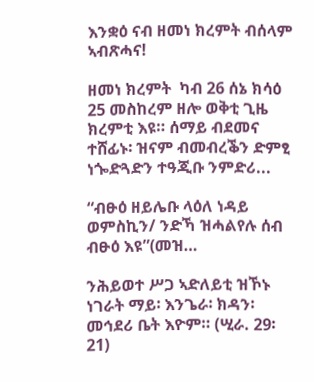እንቋዕ ናብ ዘመነ ክረምት ብሰላም ኣብጽሓና!

ዘመነ ክረምት  ካብ 26 ሰኔ ክሳዕ 25 መስከረም ዘሎ ወቅቲ ጊዜ ክረምቲ እዩ። ሰማይ ብደመና ተሸፊኑ፡ ዝናም ብመብረቕን ድምፂ ነጐድጓድን ተዓጂቡ ንምድሪ...

“ብፁዕ ዘይሌቡ ላዕለ ነዳይ ወምስኪን/ ንድኻ ዝሓልየሉ ሰብ ብፁዕ እዩ”(መዝ…

ንሕይወተ ሥጋ ኣድለይቲ ዝኾኑ ነገራት ማይ፡ እንጌራ፡ ክዳን፡ መኅደሪ ቤት እዮም። (ሢራ. 29፡21)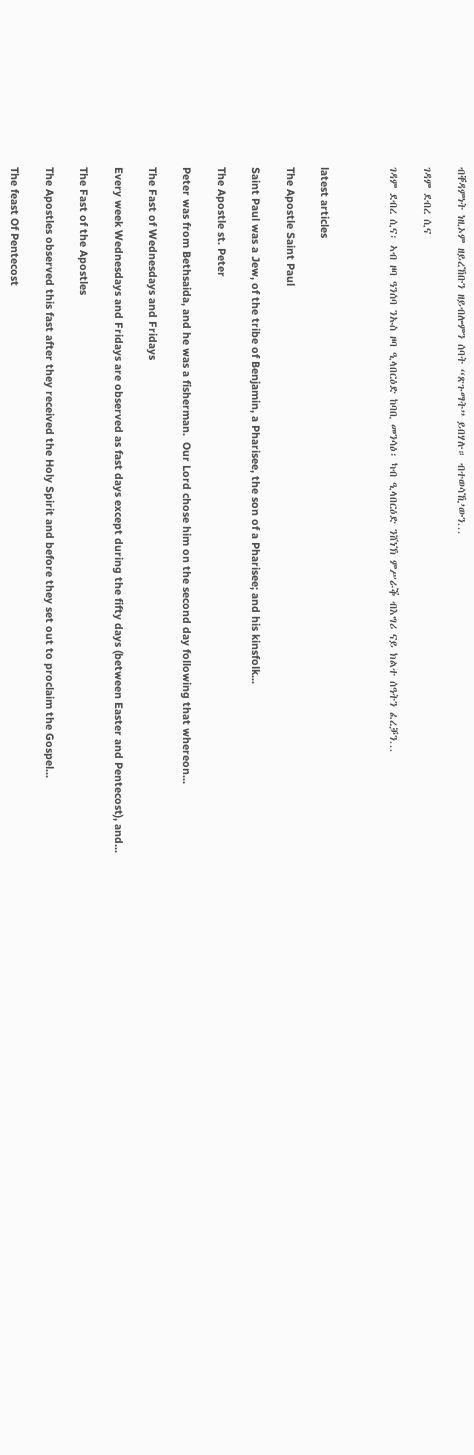ብቐዳምነት ነዚኦም ዘይረኸቡን ዘይብሎምን ሰባት “ጽጉማት” ይበሃሉ። ብተወሳኺ’ውን...

ገዳም ደብረ ሲና

ገዳም ደብረ ሲና፡ ኣብ ዞባ ዓንሰባ ንኡስ ዞባ ዒላበርዕድ ከባቢ መንሳዕ፡ ካብ ዒላበርዕድ ንሸነኽ ምሥራቕ ብእግሪ ናይ ክልተ ሰዓትን ፈረቓን...



latest articles

The Apostle Saint Paul

Saint Paul was a Jew, of the tribe of Benjamin, a Pharisee, the son of a Pharisee; and his kinsfolk...

The Apostle st. Peter

Peter was from Bethsaida, and he was a fisherman.  Our Lord chose him on the second day following that whereon...

The Fast of Wednesdays and Fridays

Every week Wednesdays and Fridays are observed as fast days except during the fifty days (between Easter and Pentecost), and...

The Fast of the Apostles

The Apostles observed this fast after they received the Holy Spirit and before they set out to proclaim the Gospel...

The feast Of Pentecost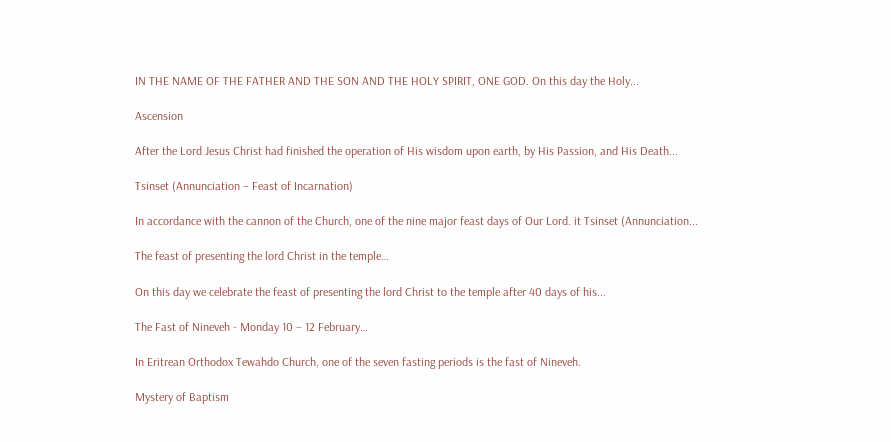IN THE NAME OF THE FATHER AND THE SON AND THE HOLY SPIRIT, ONE GOD. On this day the Holy...

Ascension

After the Lord Jesus Christ had finished the operation of His wisdom upon earth, by His Passion, and His Death...

Tsinset (Annunciation – Feast of Incarnation)

In accordance with the cannon of the Church, one of the nine major feast days of Our Lord. it Tsinset (Annunciation...

The feast of presenting the lord Christ in the temple…

On this day we celebrate the feast of presenting the lord Christ to the temple after 40 days of his...

The Fast of Nineveh - Monday 10 – 12 February…

In Eritrean Orthodox Tewahdo Church, one of the seven fasting periods is the fast of Nineveh.

Mystery of Baptism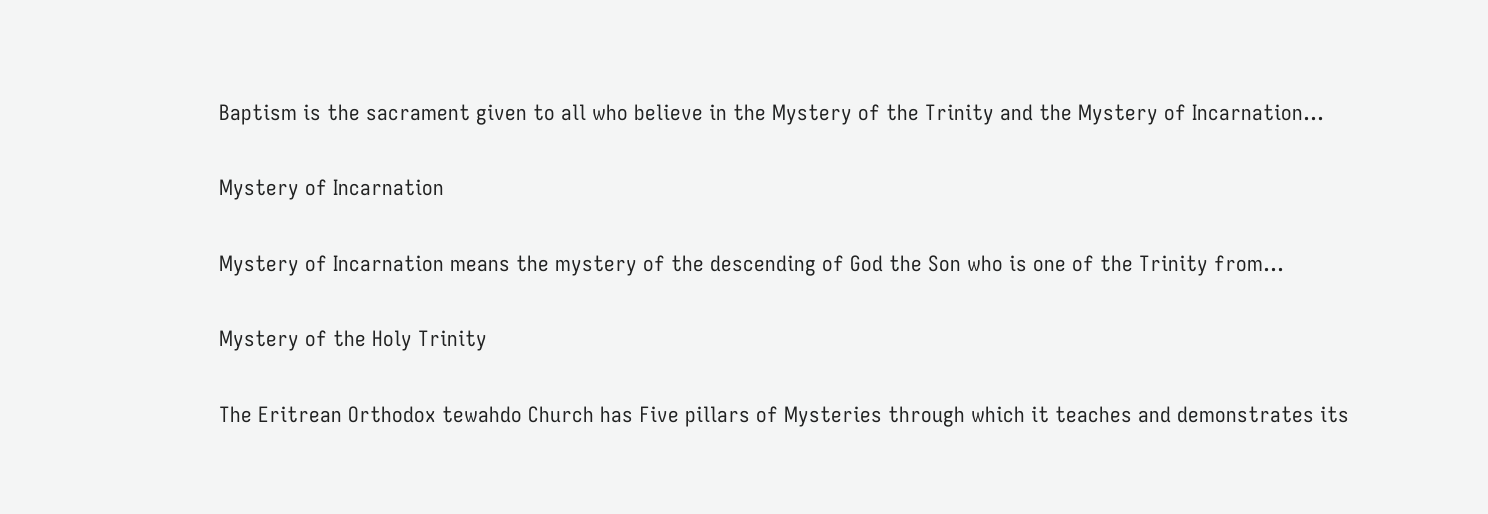Baptism is the sacrament given to all who believe in the Mystery of the Trinity and the Mystery of Incarnation...

Mystery of Incarnation

Mystery of Incarnation means the mystery of the descending of God the Son who is one of the Trinity from...

Mystery of the Holy Trinity

The Eritrean Orthodox tewahdo Church has Five pillars of Mysteries through which it teaches and demonstrates its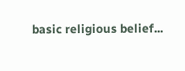basic religious belief...